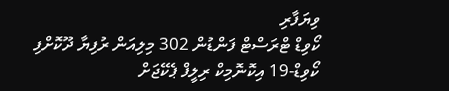ވިޔަފާރި
ކޯވިޑް ޓްރަސްޓް ފަންޑުން 302 މިލިއަން ރުފިޔާ ދޫކޮށްފި
ކޯވިޑް-19 އިކޮނޮމިކް ރިލީފް ޕެކޭޖަށް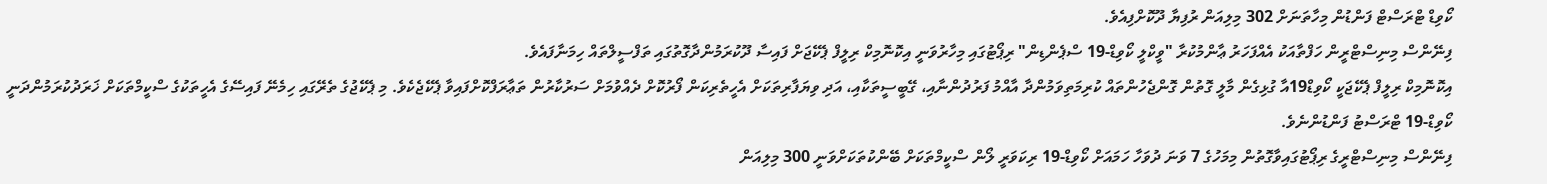ކޯވިޑް ޓްރަސްޓް ފަންޑުން މިހާތަނަށް 302 މިލިއަން ރުފިޔާ ދޫކޮށްފިއެވެ.
ފިނޭންސް މިނިސްޓްރީން ހަފްތާއަކު އެއްފަހަރު ޢާންމުކުރާ "ވީކްލީ ކޯވިޑް-19 ސްޕެންޑިން" ރިޕޯޓުގައި މިހާރުވަނީ އިކޮނޮމިކް ރިލީފް ޕެކޭޖަށް ފައިސާ ދޫކުރަމުންދާގޮތުގައި ތަފްސީލްތައް ހިމަނާފައެވެ.
އިކޮނޮމިކް ރިލީފް ޕެކޭޖަކީ ކޯވިޑް19އާ ގުޅިގެން މާލީ ގޮތުން ގޮންޖެހުންތައް ކުރިމަތިވަމުންދާ އާއްމު ފަރުދުންނާއި، ގޭބީސީތަކާއި، އަދި ވިޔަފާރިތަކަށް އެހީތެރިކަން ފޯރުކޮށް ދެއްވުމަށް ސަރުކާރުން ތަޢާރަފްކޮށްފައިވާ ޕެކޭޖެކެވެ. މި ޕެކޭޖުގެ ތެރޭގައި ހިމެނޭ ފައިސޭގެ އެހީތަކުގެ ސްކީމްތަކަށް ޚަރަދުކުރަމުންދަނީ ކޯވިޑް-19 ޓްރަސްޓު ފަންޑުންނެވެ.
ފިނޭންސް މިނިސްޓްރީގެ ރިޕޯޓުގައިވާގޮތުން މިމަހުގެ 7 ވަނަ ދުވަހާ ހަމައަށް ކޯވިޑް-19 ރިކަވަރީ ލޯން ސްކީމްތަކަށް ބޭންކުތަކަށްވަނީ 300 މިލިއަން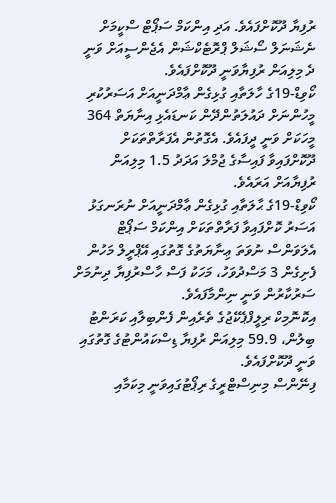ރުފިޔާ ދޫކޮށްފައެވެ. އަދި އިންކަމް ސަޕޯޓް ސްކީމަށް ނެޝަނަލް ސޯޝަލް ޕްރޮޓެކްޝަން އެޖެންސީއަށް ވަނީ ދެ މިލިއަން ރުފިޔާވަނީ ދޫކޮށްފައެވެ.
ކޯވިޑް-19ގެ ހާލަތާއި ގުޅިގެން ޢާމްދަނީއަށް އަސަރުކުރި މީހުންނަށް ދައުލަތުންދޭން ކަނޑައެޅި އިނާޔަތް 364 މީހަކަށް ވަނީ ދީފައެވެ. އެގޮތުން އެފަރާތްތަކަށް ދޫކޮށްފައިވާ ފައިސާގެ ޖުމްލަ އަދަދު 1.5 މިލިއަން ރުފިޔާއަށް އަރައެވެ.
ކޯވިޑް-19ގެ ޙާލަތާއި ގުޅިގެން ޢާމްދަނީއަށް ނުރަނގަޅު އަސަރު ކޮށްފައިވާ ފަރާތްތަކަށް އިންކަމް ސަޕޯޓް އެލަވަންސް ނުވަތަ ޢިނާޔަތުގެ ގޮތުގައި އޭޕްރީލް މަހުން ފެށިގެން 3 މަސްދުވަހު، މަހަކު ފަސް ހާސްރުފިޔާ ދިނުމަށް ސަރުކާރުން ވަނީ ނިންމާފައެވެ.
އިކޮނޮމިކް ރިލީފްޕެކޭޖުގެ ތެރެއިން ފެންބިލާއި ކަރަންޓު ބިލުން، 59.9 މިލިއަން ރުފިޔާ ޑިސްކައުންޓުގެ ގޮތުގައި ވަނީ ދޫކޮށްފައެވެ.
ފިނޭންސް މިނިސްޓްރީގެ ރިޕޯޓުގައިވަނީ މިކަމާއި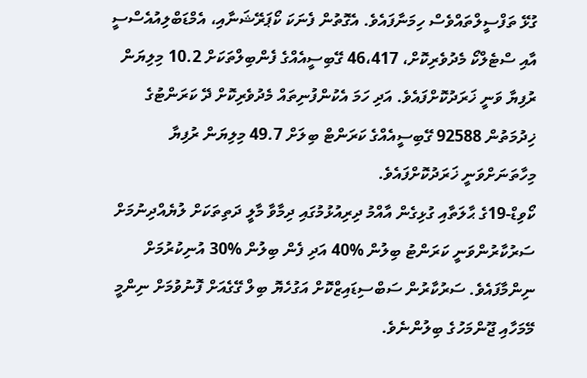ގުޅޭ ތަފްސީލްތައްވެސް ހިމަނާފައެވެ. އެގޮތުން ފެނަކަ ކޯޕަރޭޝަނާއި، އެމްޑަބްލިއުއެސްސީ އާއި ސްޓެލްކޯ މެދުވެރިކޮށް، 46،417 ގޭބިސީއެއްގެ ފެންބިލްތަކަށް 10.2 މިލިޔަން ރުފިޔާ ވަނީ ޚަރަދުކޮށްފައެވެ. އަދި ހަމަ އެކުންފުނިތައް މެދުވެރިކޮށް ދޭ ކަރަންޓުގެ ޚިދުމަތުން 92588 ގޭބިސީއެއްގެ ކަރަންޓް ބިލަށް 49.7 މިލިޔަން ރުފިޔާ މިހާތަނަށްވަނީ ޚަރަދުކޮށްފައެވެ.
ކޯވިޑް-19ގެ ޙާލަތާއި ގުޅިގެން އާއްމު ދިރިއުޅުމުގައި ދިމާވާ މާލީ ދަތިތަކަށް ލުޔެއްދިނުމަށް ސަރުކާރުންވަނީ ކަރަންޓު ބިލުން %40 އަދި ފެން ބިލުން %30 އުނިކުރުމަށް ނިންމާފައެވެ. ސަރުކާރުން ސަބްސިޑައިޒްކޮށް އަގުހެޔޮ ބިލް ގޭގެއަށް ފޮނުވުމަށް ނިންމީ މޭމަހާއި ޖޫންމަހުގެ ބިލުންނެވެ.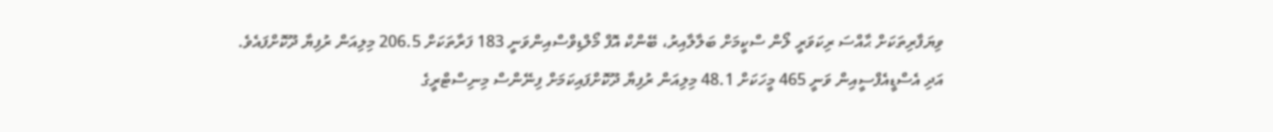ވިޔަފާރިތަކަށް ޙާއްސަ ރިކަވަރީ ލޯން ސްކީމަށް ބަލާލާއިރު، ބޭންކް އޮފް މޯލްޑިވްސްއިންވަނީ 183 ފަރާތަކަށް 206.5 މިލިއަން ރުފިޔާ ދޫކޮށްފައެވެ. އަދި އެސްޑީއެފްސީއިން ވަނީ 465 މީހަކަށް 48.1 މިލިއަން ރުފިޔާ ދޫކޮށްފައިކަމަށް ފިނޭންސް މިނިސްޓްރީގެ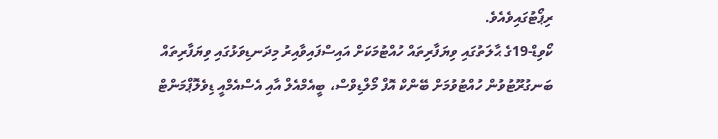ރިޕޯޓުގައިވެއެވެ.
ކޯވިޑް-19ގެ ޙާލަތުގައި ވިޔަފާރިތައް ހުއްޓުމަކަށް އައިސްފައިވާއިރު މިދަނޑިވަޅުގައި ވިޔަފާރިތައް ބަނގުރޫޓުވުން ހުއްޓުވުމަށް ބޭންކް އޮފް މޯލްޑިވްސް، ބީއެމްއެލް އާއި އެސްއެމްއީ ޑިވެލޮޕްމަންޓް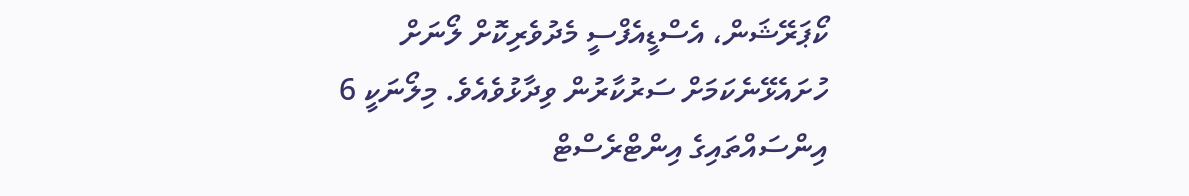ކޯޕަރޭޝަން، އެސްޑީއެފްސީ މެދުވެރިކޮށް ލޯނަށް ހުށައެޅޭނެކަމަށް ސަރުކާރުން ވިދާޅުވެއެވެ. މިލޯނަކީ 6 އިންސައްތައިގެ އިންޓްރެސްޓް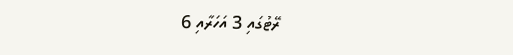ރޭޓުގައި 3 އަހަރާއި 6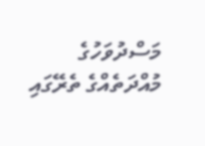މަސްދުވަހުގެ މުއްދަތެއްގެ ތެރޭގައި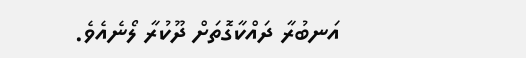އަނބުރާ ދައްކާގޮތަށް ދޫކުރާ ލޯނެއެވެ.